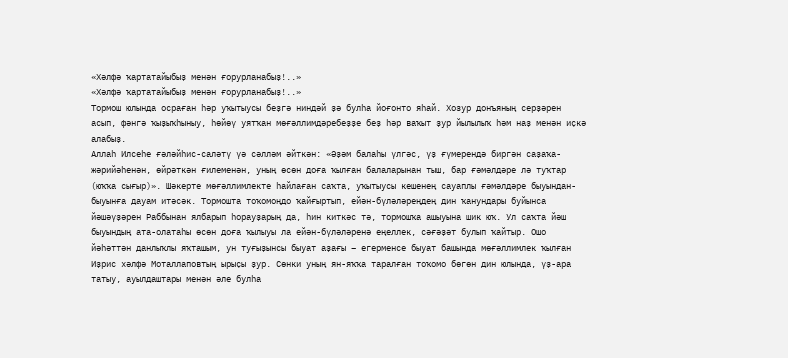«Хәлфә ҡартатайыбыҙ менән ғорурланабыҙ!..»
«Хәлфә ҡартатайыбыҙ менән ғорурланабыҙ!..»
Тормош юлында осраған һәр уҡытыусы беҙгә ниндәй ҙә булһа йоғонто яһай. Хозур донъяның серҙәрен асып, фәнгә ҡыҙыҡһыныу, һөйөү уятҡан мөғәллимдәребеҙҙе беҙ һәр ваҡыт ҙур йылылыҡ һәм наҙ менән иҫкә алабыҙ.
Аллаһ Илсеһе ғәләйһис-саләтү үә сәлләм әйткән: «Әҙәм балаһы үлгәс, үҙ ғүмерендә биргән саҙаҡа-жәрийәһенән, өйрәткән ғилеменән, уның өсөн доға ҡылған балаларынан тыш, бар ғәмәлдәре лә туҡтар (юҡҡа сығыр)». Шәкерте мөғәллимлекте һайлаған саҡта, уҡытыусы кешенең сауаплы ғәмәлдәре быуындан-быуынға дауам итәсәк. Тормошта тоҡомоңдо ҡайғыртып, ейән-бүләләреңдең дин ҡанундары буйынса йәшәүҙәрен Раббынан ялбарып һорауҙарың да, һин киткәс тә, тормошҡа ашыуына шик юҡ. Ул саҡта йәш быуындың ата-олатаһы өсөн доға ҡылыуы ла ейән-бүләләренә еңеллек, сәғәҙәт булып ҡайтыр. Ошо йәһәттән данлыҡлы яҡташым, ун туғыҙынсы быуат аҙағы – егерменсе быуат башында мөғәллимлек ҡылған Иҙрис хәлфә Моталлаповтың ырыҫы ҙур. Сөнки уның ян-яҡҡа таралған тоҡомо бөгөн дин юлында, үҙ-ара татыу, ауылдаштары менән әле булһа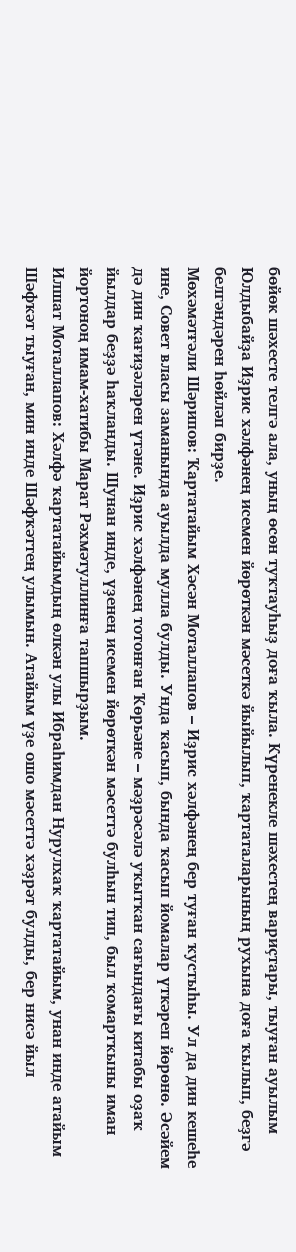бөйөк шәхесте телгә ала, уның өсөн туҡтауһыҙ доға ҡыла. Күренекле шәхестең вариҫтары, тыуған ауылым Юлдыбайҙа Иҙрис хәлфәнең исемен йөрөткән мәсеткә йыйылып, ҡартаталарының рухына доға ҡылып, беҙгә белгәндәрен һөйләп бирҙе.
Мөхәмәтғәли Шәрипов: Ҡартатайым Хәсән Моталлапов – Иҙрис хәлфәнең бер туған ҡустыһы. Ул да дин кешеһе ине, Совет власы заманында ауылда мулла булды. Унда ҡасып, бында ҡасып йомалар үткәреп йөрөнө. Әсәйем дә дин ҡағиҙәләрен үтәне. Иҙрис хәлфәнең тотонған Ҡөрьәне – мәҙрәсәлә уҡытҡан сағындағы китабы оҙаҡ йылдар беҙҙә һаҡланды. Шунан инде, үҙенең исемен йөрөткән мәсеттә булһын тип, был ҡомартҡыны иман йортоноң имам-хатибы Марат Рәхмәтуллинға тапшырҙым.
Илшат Моталлапов: Хәлфә ҡартатайымдың өлкән улы Ибраһимдан Нурулхаҡ ҡартатайым, унан инде атайым Шәфҡәт тыуған, мин инде Шәфҡәттең улымын. Атайым үҙе ошо мәсеттә хәҙрәт булды, бер нисә йыл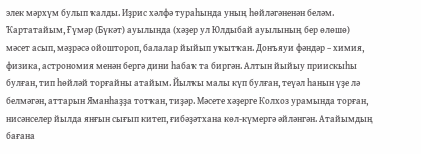элек мәрхүм булып ҡалды. Иҙрис хәлфә тураһында уның һөйләгәненән беләм. Ҡартатайым, Ғүмәр (Бүкәт) ауылында (хәҙер ул Юлдыбай ауылының бер өлөшө) мәсет асып, мәҙрәсә ойоштороп, балалар йыйып уҡытҡан. Донъяуи фәндәр – химия, физика, астрономия менән бергә дини һабаҡ та биргән. Алтын йыйыу приискыһы булған, тип һөйләй торғайны атайым. Йылҡы малы күп булған, теүәл һанын үҙе лә белмәгән, аттарын Яманһаҙҙа тотҡан, тиҙәр. Мәсете хәҙерге Колхоз урамында торған, нисәнселер йылда янғын сығып китеп, ғибәҙәтхана көл-күмергә әйләнгән. Атайымдың бағана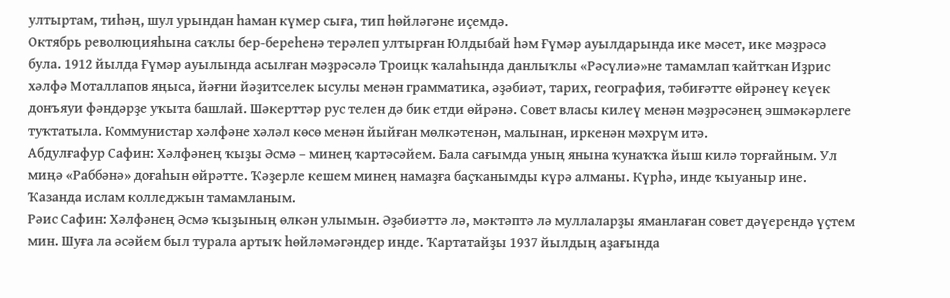ултыртам, тиһәң, шул урындан һаман күмер сыға, тип һөйләгәне иҫемдә.
Октябрь революцияһына саҡлы бер-береһенә терәлеп ултырған Юлдыбай һәм Ғүмәр ауылдарында ике мәсет, ике мәҙрәсә була. 1912 йылда Ғүмәр ауылында асылған мәҙрәсәлә Троицк ҡалаһында данлыҡлы «Рәсүлиә»не тамамлап ҡайтҡан Иҙрис хәлфә Моталлапов яңыса, йәғни йәҙитселек ысулы менән грамматика, әҙәбиәт, тарих, география, тәбиғәтте өйрәнеү кеүек донъяуи фәндәрҙе уҡыта башлай. Шәкерттәр рус телен дә бик етди өйрәнә. Совет власы килеү менән мәҙрәсәнең эшмәкәрлеге туҡтатыла. Коммунистар хәлфәне хәләл көсө менән йыйған мөлкәтенән, малынан, иркенән мәхрүм итә.
Абдулғафур Сафин: Хәлфәнең ҡыҙы Әсмә – минең ҡартәсәйем. Бала сағымда уның янына ҡунаҡҡа йыш килә торғайным. Ул миңә «Раббәнә» доғаһын өйрәтте. Ҡәҙерле кешем минең намаҙға баҫҡанымды күрә алманы. Күрһә, инде ҡыуаныр ине. Ҡазанда ислам колледжын тамамланым.
Рәис Сафин: Хәлфәнең Әсмә ҡыҙының өлкән улымын. Әҙәбиәттә лә, мәктәптә лә муллаларҙы яманлаған совет дәүерендә үҫтем мин. Шуға ла әсәйем был турала артыҡ һөйләмәгәндер инде. Ҡартатайҙы 1937 йылдың аҙағында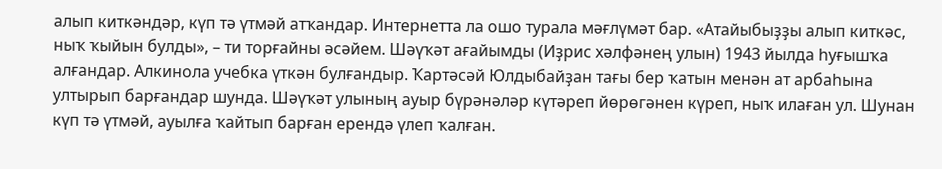алып киткәндәр, күп тә үтмәй атҡандар. Интернетта ла ошо турала мәғлүмәт бар. «Атайыбыҙҙы алып киткәс, ныҡ ҡыйын булды», – ти торғайны әсәйем. Шәүҡәт ағайымды (Иҙрис хәлфәнең улын) 1943 йылда һуғышҡа алғандар. Алкинола учебка үткән булғандыр. Ҡартәсәй Юлдыбайҙан тағы бер ҡатын менән ат арбаһына ултырып барғандар шунда. Шәүҡәт улының ауыр бүрәнәләр күтәреп йөрөгәнен күреп, ныҡ илаған ул. Шунан күп тә үтмәй, ауылға ҡайтып барған ерендә үлеп ҡалған.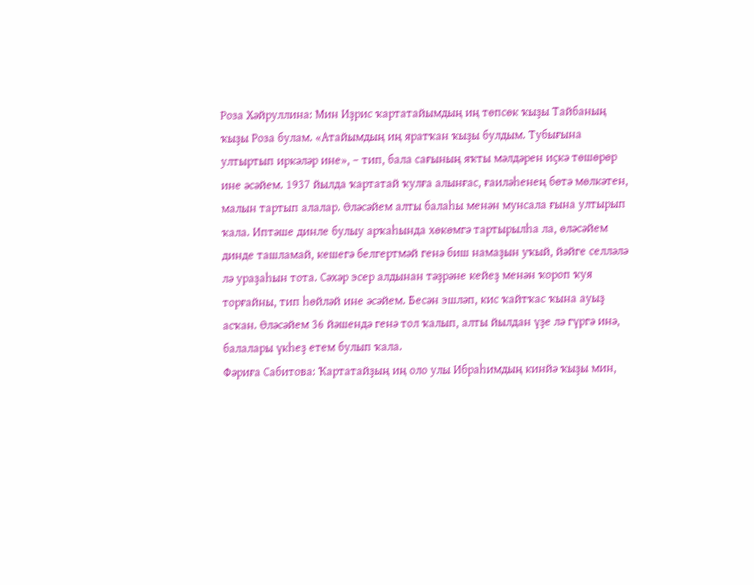Роза Хәйруллина: Мин Иҙрис ҡартатайымдың иң төпсөк ҡыҙы Тайбаның ҡыҙы Роза булам. «Атайымдың иң яратҡан ҡыҙы булдым. Тубығына ултыртып иркәләр ине», – тип, бала сағының яҡты мәлдәрен иҫкә төшөрөр ине әсәйем. 1937 йылда ҡартатай ҡулға алынғас, ғаиләһенең бөтә мөлкәтен, малын тартып алалар. Өләсәйем алты балаһы менән мунсала ғына ултырып ҡала. Иптәше динле булыу арҡаһында хөкөмгә тартырылһа ла, өләсәйем динде ташламай, кешегә белгертмәй генә биш намаҙын уҡый, йәйге селләлә лә ураҙаһын тота. Сәхәр эсер алдынан тәҙрәне кейеҙ менән ҡороп ҡуя торғайны, тип һөйләй ине әсәйем. Бесән эшләп, кис ҡайтҡас ҡына ауыҙ асҡан. Өләсәйем 36 йәшендә генә тол ҡалып, алты йылдан үҙе лә гүргә инә, балалары үкһеҙ етем булып ҡала.
Фәриға Сабитова: Ҡартатайҙың иң оло улы Ибраһимдың кинйә ҡыҙы мин,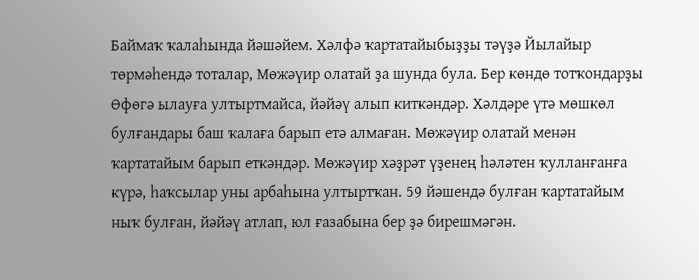Баймаҡ ҡалаһында йәшәйем. Хәлфә ҡартатайыбыҙҙы тәүҙә Йылайыр төрмәһендә тоталар, Мөжәүир олатай ҙа шунда була. Бер көндө тотҡондарҙы Өфөгә ылауға ултыртмайса, йәйәү алып киткәндәр. Хәлдәре үтә мөшкөл булғандары баш ҡалаға барып етә алмаған. Мөжәүир олатай менән ҡартатайым барып еткәндәр. Мөжәүир хәҙрәт үҙенең һәләтен ҡулланғанға күрә, һаҡсылар уны арбаһына ултыртҡан. 59 йәшендә булған ҡартатайым ныҡ булған, йәйәү атлап, юл ғазабына бер ҙә бирешмәгән.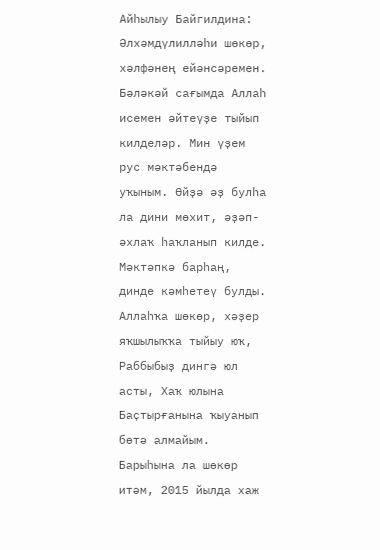Айһылыу Байгилдина: Әлхәмдүлилләһи шөкөр, хәлфәнең ейәнсәремен. Бәләкәй сағымда Аллаһ исемен әйтеүҙе тыйып килделәр. Мин үҙем рус мәктәбендә уҡыным. Өйҙә әҙ булһа ла дини мөхит, әҙәп-әхлаҡ һаҡланып килде. Мәктәпкә барһаң, динде кәмһетеү булды. Аллаһҡа шөкөр, хәҙер яҡшылыҡҡа тыйыу юҡ, Раббыбыҙ дингә юл асты, Хаҡ юлына Баҫтырғанына ҡыуанып бөтә алмайым. Барыһына ла шөкөр итәм, 2015 йылда хаж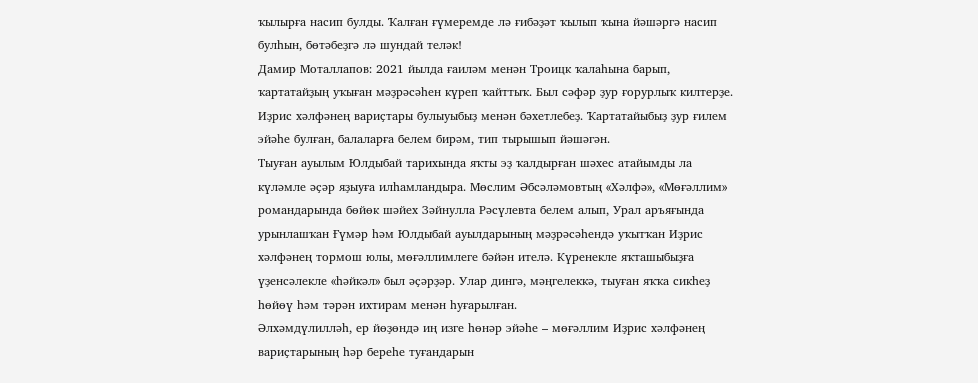ҡылырға насип булды. Ҡалған ғүмеремде лә ғибәҙәт ҡылып ҡына йәшәргә насип булһын, бөтәбеҙгә лә шундай теләк!
Дамир Моталлапов: 2021 йылда ғаиләм менән Троицк ҡалаһына барып, ҡартатайҙың уҡыған мәҙрәсәһен күреп ҡайттыҡ. Был сәфәр ҙур ғорурлыҡ килтерҙе. Иҙрис хәлфәнең вариҫтары булыуыбыҙ менән бәхетлебеҙ. Ҡартатайыбыҙ ҙур ғилем эйәһе булған, балаларға белем бирәм, тип тырышып йәшәгән.
Тыуған ауылым Юлдыбай тарихында яҡты эҙ ҡалдырған шәхес атайымды ла күләмле әҫәр яҙыуға илһамландыра. Мөслим Әбсәләмовтың «Хәлфә», «Мөғәллим» романдарында бөйөк шәйех Зәйнулла Рәсүлевта белем алып, Урал аръяғында урынлашҡан Ғүмәр һәм Юлдыбай ауылдарының мәҙрәсәһендә уҡытҡан Иҙрис хәлфәнең тормош юлы, мөғәллимлеге бәйән ителә. Күренекле яҡташыбыҙға үҙенсәлекле «һәйкәл» был әҫәрҙәр. Улар дингә, мәңгелеккә, тыуған яҡҡа сикһеҙ һөйөү һәм тәрән ихтирам менән һуғарылған.
Әлхәмдүлилләһ, ер йөҙөндә иң изге һөнәр эйәһе – мөғәллим Иҙрис хәлфәнең вариҫтарының һәр береһе туғандарын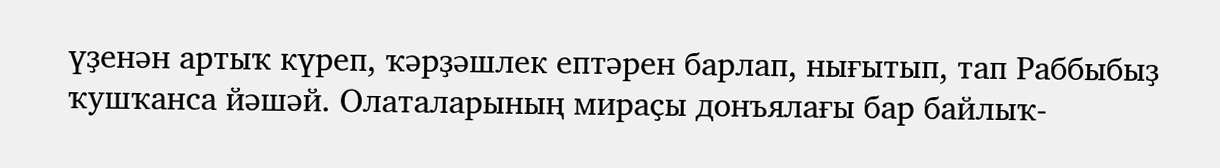үҙенән артыҡ күреп, ҡәрҙәшлек ептәрен барлап, нығытып, тап Раббыбыҙ ҡушҡанса йәшәй. Олаталарының мираҫы донъялағы бар байлыҡ-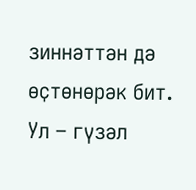зиннәттән дә өҫтөнөрәк бит. Ул – гүзәл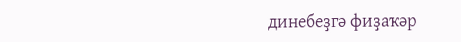динебеҙгә фиҙаҡәр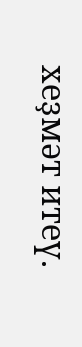хеҙмәт итеү.